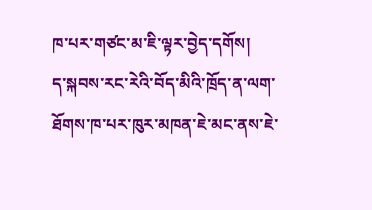ཁ་པར་གཙང་མ་ཇི་ལྟར་བྱེད་དགོས།
ད་སྐབས་རང་རེའི་བོད་མིའི་ཁྲོད་ན་ལག་ཐོགས་ཁ་པར་ཁུར་མཁན་ཇེ་མང་ནས་ཇེ་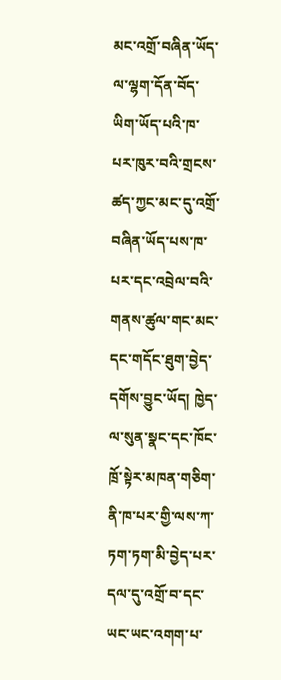མང་འགྲོ་བཞིན་ཡོད་ལ་ལྷག་དོན་བོད་ཡིག་ཡོད་པའི་ཁ་པར་ཁུར་བའི་གྲངས་ཚད་ཀྱང་མང་དུ་འགྲོ་བཞིན་ཡོད་པས་ཁ་པར་དང་འབྲེལ་བའི་གནས་ཚུལ་གང་མང་དང་གདོང་ཐུག་བྱེད་དགོས་བྱུང་ཡོད། ཁྱེད་ལ་སུན་སྣང་དང་ཁོང་ཁྲོ་སྟེར་མཁན་གཅིག་ནི་ཁ་པར་གྱི་ལས་ཀ་ཏག་ཏག་མི་བྱེད་པར་དལ་དུ་འགྲོ་བ་དང་ཡང་ཡང་འགག་པ་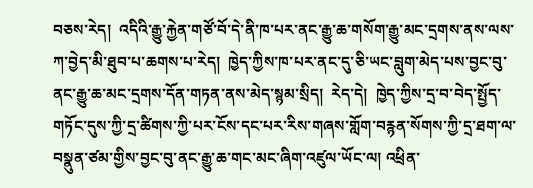བཅས་རེད།  འདིའི་རྒྱུ་རྐྱེན་གཙོ་བོ་དེ་ནི་ཁ་པར་ནང་རྒྱུ་ཆ་གསོག་རྒྱུ་མང་དྲགས་ནས་ལས་ཀ་བྱེད་མི་ཐུབ་པ་ཆགས་པ་རེད།  ཁྱེད་ཀྱིས་ཁ་པར་ནང་དུ་ཅི་ཡང་བླུག་མེད་པས་བྱང་བུ་ནང་རྒྱུ་ཆ་མང་དྲགས་དོན་གཏན་ནས་མེད་སྙམ་སྲིད།  རེད་དེ།  ཁྱེད་ཀྱིས་དྲ་བ་བེད་སྤྱོད་གཏོང་དུས་ཀྱི་དྲ་ཚིགས་ཀྱི་པར་ངོས་དང་པར་རིས་གཞས་གློག་བརྙན་སོགས་ཀྱི་དྲ་ཐག་ལ་བསྣུན་ཙམ་གྱིས་བྱང་བུ་ནང་རྒྱུ་ཆ་གང་མང་ཞིག་འཛུལ་ཡོང་ལ། འཕྲིན་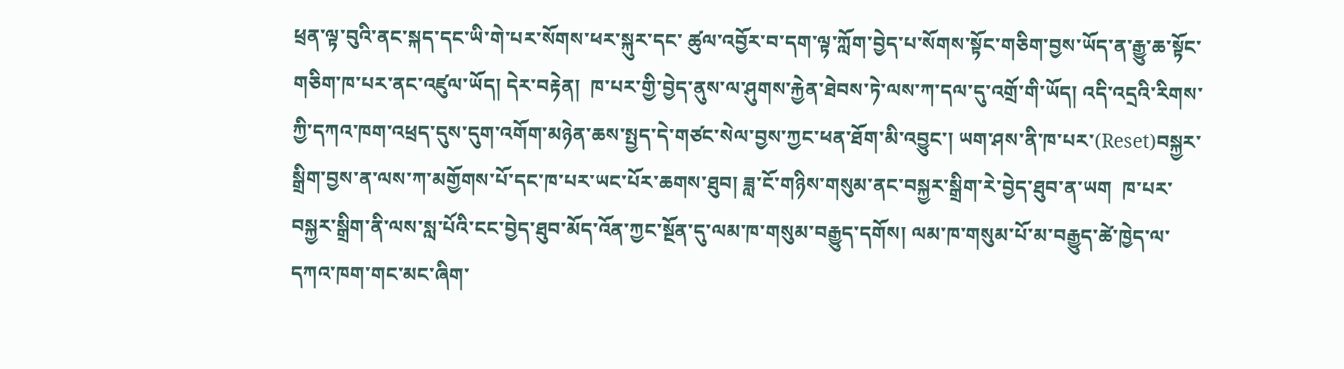ཕྲན་ལྟ་བུའི་ནང་སྐད་དང་ཡི་གེ་པར་སོགས་ཕར་སྐུར་དང་ ཚུལ་འབྱོར་བ་དག་ལྟ་ཀློག་བྱེད་པ་སོགས་སྟོང་གཅིག་བྱས་ཡོད་ན་རྒྱུ་ཆ་སྟོང་གཅིག་ཁ་པར་ནང་འཛུལ་ཡོད། དེར་བརྟེན།  ཁ་པར་གྱི་བྱེད་ནུས་ལ་ཤུགས་རྐྱེན་ཐེབས་ཏེ་ལས་ཀ་དལ་དུ་འགྲོ་གི་ཡོད། འདི་འདྲའི་རིགས་ཀྱི་དཀའ་ཁག་འཕྲད་དུས་དུག་འགོག་མཉེན་ཆས་སྤྱད་དེ་གཙང་སེལ་བྱས་ཀྱང་ཕན་ཐོག་མི་འབྱུང་། ཡག་ཤས་ནི་ཁ་པར་(Reset)བསྐྱར་སྒྲིག་བྱས་ན་ལས་ཀ་མགྱོགས་པོ་དང་ཁ་པར་ཡང་པོར་ཆགས་ཐུབ། ཟླ་ངོ་གཉིས་གསུམ་ནང་བསྐྱར་སྒྲིག་རེ་བྱེད་ཐུབ་ན་ཡག  ཁ་པར་བསྐྱར་སྒྲིག་ནི་ལས་སླ་པོའི་ངང་བྱེད་ཐུབ་མོད་འོན་ཀྱང་སྔོན་དུ་ལམ་ཁ་གསུམ་བརྒྱུད་དགོས། ལམ་ཁ་གསུམ་པོ་མ་བརྒྱུད་ཚེ་ཁྱེད་ལ་དཀའ་ཁག་གང་མང་ཞིག་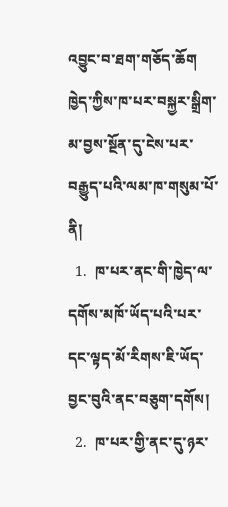འབྱུང་བ་ཐག་གཅོད་ཆོག
ཁྱེད་ཀྱིས་ཁ་པར་བསྐྱར་སྒྲིག་མ་བྱས་སྔོན་དུ་ངེས་པར་བརྒྱུད་པའི་ལམ་ཁ་གསུམ་པོ་ནི།
  1.  ཁ་པར་ནང་གི་ཁྱེད་ལ་དགོས་མཁོ་ཡོད་པའི་པར་དང་ལྟད་མོ་རིགས་ཇི་ཡོད་བྱང་བུའི་ནང་བཅུག་དགོས།
  2.  ཁ་པར་གྱི་ནང་དུ་ཉར་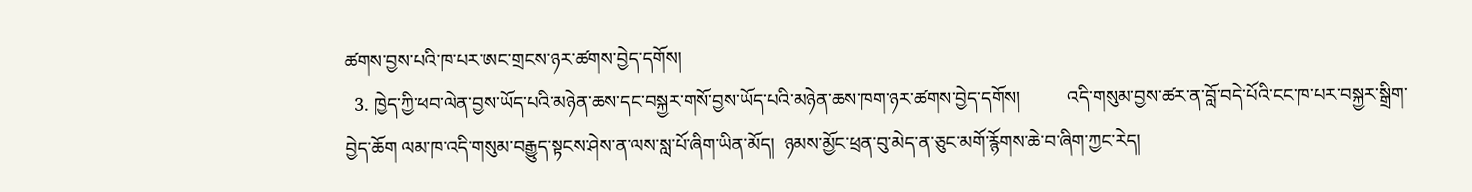ཚགས་བྱས་པའི་ཁ་པར་ཨང་གྲངས་ཉར་ཚགས་བྱེད་དགོས།
  3. ཁྱེད་ཀྱི་ཕབ་ལེན་བྱས་ཡོད་པའི་མཉེན་ཆས་དང་བསྐྱར་གསོ་བྱས་ཡོད་པའི་མཉེན་ཆས་ཁག་ཉར་ཚགས་བྱེད་དགོས།          འདི་གསུམ་བྱས་ཚར་ན་བློ་བདེ་པོའི་ངང་ཁ་པར་བསྐྱར་སྒྲིག་བྱེད་ཆོག ལམ་ཁ་འདི་གསུམ་བརྒྱུད་སྟངས་ཤེས་ན་ལས་སླ་པོ་ཞིག་ཡིན་མོད།  ཉམས་མྱོང་ཕྲན་བུ་མེད་ན་ཅུང་མགོ་རྙོགས་ཆེ་བ་ཞིག་ཀྱང་རེད།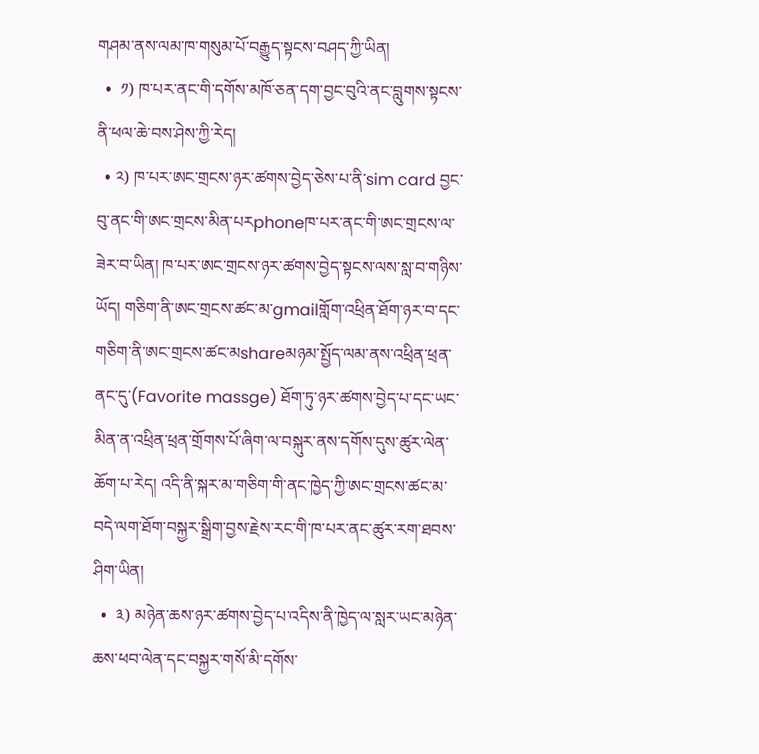གཤམ་ནས་ལམ་ཁ་གསུམ་པོ་བརྒྱུད་སྟངས་བཤད་ཀྱི་ཡིན།
  •  ༡) ཁ་པར་ནང་གི་དགོས་མཁོ་ཅན་དག་བྱང་བུའི་ནང་བླུགས་སྟངས་ནི་ཕལ་ཆེ་བས་ཤེས་ཀྱི་རེད།
  • ༢) ཁ་པར་ཨང་གྲངས་ཉར་ཚགས་བྱེད་ཅེས་པ་ནི་sim card བྱང་བུ་ནང་གི་ཨང་གྲངས་མིན་པརphoneཁ་པར་ནང་གི་ཨང་གྲངས་ལ་ཟེར་བ་ཡིན། ཁ་པར་ཨང་གྲངས་ཉར་ཚགས་བྱེད་སྟངས་ལས་སླ་བ་གཉིས་ཡོད། གཅིག་ནི་ཨང་གྲངས་ཚང་མ་gmailགློག་འཕྲིན་ཐོག་ཉར་བ་དང་གཅིག་ནི་ཨང་གྲངས་ཚང་མshareམཉམ་སྤྱོད་ལམ་ནས་འཕྲིན་ཕྲན་ནང་དུ་(Favorite massge) ཐོག་ཏུ་ཉར་ཚགས་བྱེད་པ་དང་ཡང་མིན་ན་འཕྲིན་ཕྲན་གྲོགས་པོ་ཞིག་ལ་བསྐུར་ནས་དགོས་དུས་ཚུར་ལེན་ཆོག་པ་རེད། འདི་ནི་སྐར་མ་གཅིག་གི་ནང་ཁྱེད་ཀྱི་ཨང་གྲངས་ཚང་མ་བདེ་ལག་ཐོག་བསྐྱར་སྒྲིག་བྱས་རྗེས་རང་གི་ཁ་པར་ནང་ཚུར་རག་ཐབས་ཤིག་ཡིན།
  •  ༣) མཉེན་ཆས་ཉར་ཚགས་བྱེད་པ་འདིས་ནི་ཁྱེད་ལ་སླར་ཡང་མཉེན་ཆས་ཕབ་ལེན་དང་བསྐྱར་གསོ་མི་དགོས་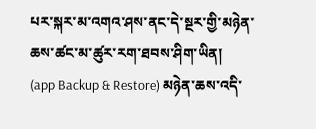པར་སྐར་མ་འགའ་ཤས་ནང་དེ་སྔར་གྱི་མཉེན་ཆས་ཚང་མ་ཚུར་རག་ཐབས་ཤིག་ཡིན།          (app Backup & Restore) མཉེན་ཆས་འདི་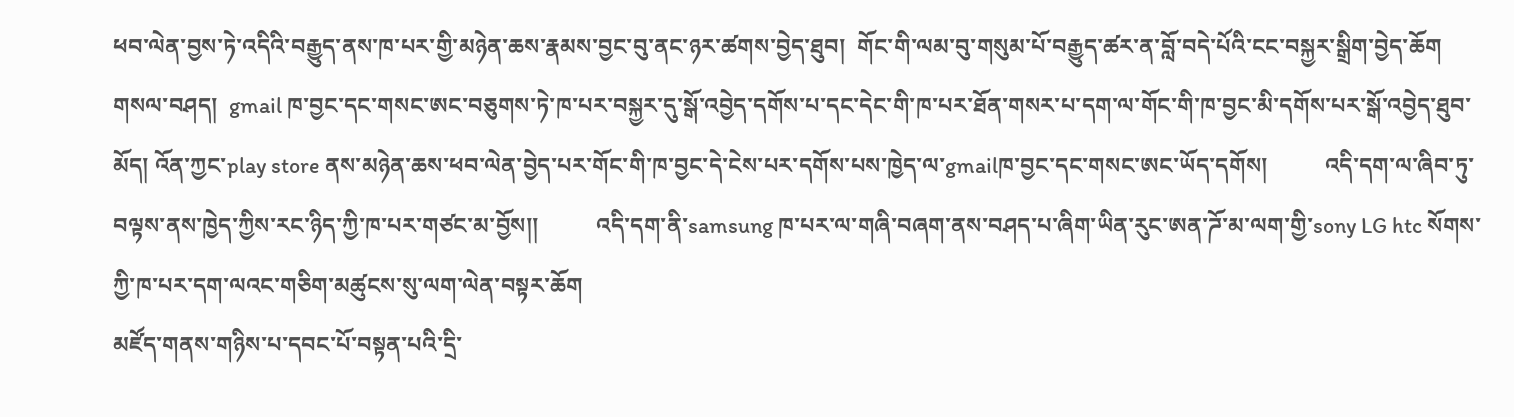ཕབ་ལེན་བྱས་ཏེ་འདིའི་བརྒྱུད་ནས་ཁ་པར་གྱི་མཉེན་ཆས་རྣམས་བྱང་བུ་ནང་ཉར་ཚགས་བྱེད་ཐུབ།  གོང་གི་ལམ་བུ་གསུམ་པོ་བརྒྱུད་ཚར་ན་བློ་བདེ་པོའི་ངང་བསྐྱར་སྒྲིག་བྱེད་ཆོག          གསལ་བཤད།  gmail ཁ་བྱང་དང་གསང་ཨང་བཅུགས་ཏེ་ཁ་པར་བསྐྱར་དུ་སྒོ་འབྱེད་དགོས་པ་དང་དེང་གི་ཁ་པར་ཐོན་གསར་པ་དག་ལ་གོང་གི་ཁ་བྱང་མི་དགོས་པར་སྒོ་འབྱེད་ཐུབ་མོད། འོན་ཀྱང་play store ནས་མཉེན་ཆས་ཕབ་ལེན་བྱེད་པར་གོང་གི་ཁ་བྱང་དེ་ངེས་པར་དགོས་པས་ཁྱེད་ལ་gmailཁ་བྱང་དང་གསང་ཨང་ཡོད་དགོས།          འདི་དག་ལ་ཞིབ་ཏུ་བལྟས་ནས་ཁྱེད་ཀྱིས་རང་ཉིད་ཀྱི་ཁ་པར་གཙང་མ་བྱོས།།          འདི་དག་ནི་samsung ཁ་པར་ལ་གཞི་བཞག་ནས་བཤད་པ་ཞིག་ཡིན་རུང་ཨན་ཌོ་མ་ལག་གྱི་sony LG htc སོགས་ཀྱི་ཁ་པར་དག་ལའང་གཅིག་མཚུངས་སུ་ལག་ལེན་བསྟར་ཆོག
མཛོད་གནས་གཉིས་པ་དབང་པོ་བསྟན་པའི་དྲི་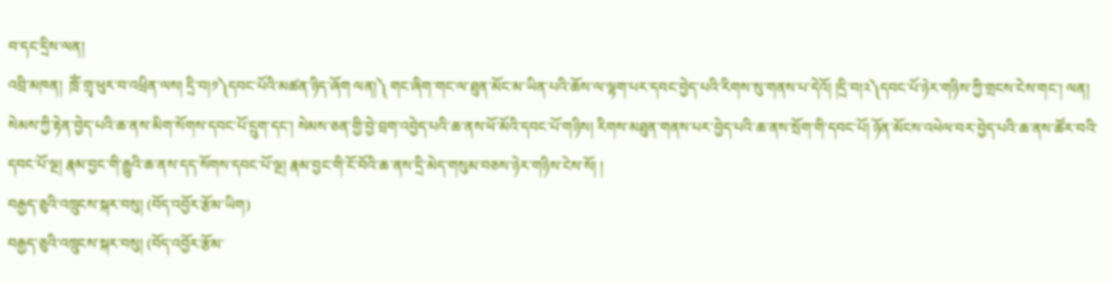བ་དང་དྲིས་ལན།
འབྲི་མཁན།  ཁྲོཾ་གྲྭ་ཕུར་བ་འཕྲིན་ལས། དྲི་བ།༡༽དབང་པོའི་མཚན་ཉིད་ཞོག ལན།༽ གང་ཞིག་གང་ལ་ཐུན་མོང་མ་ཡིན་པའི་ཆོས་ལ་ལྷག་པར་དབང་བྱེད་པའི་རིགས་སུ་གནས་པ་དེའོ། །དྲི་བ།༢༽དབང་པོ་ཉེར་གཉིས་ཀྱི་གྲངས་ངེས་གང་། ལན། སེམས་ཀྱི་རྟེན་བྱེད་པའི་ཆ་ནས་མིག་སོགས་དབང་པོ་དྲུག་དང་། སེམས་ཅན་གྱི་བྱེ་བྲག་འབྱེད་པའི་ཆ་ནས་ཕོ་མོའི་དབང་པོ་གཉིས། རིགས་མཐུན་གནས་པར་བྱེད་པའི་ཆ་ནས་སྲོག་གི་དབང་པོ། ཉོན་མོངས་འཕེལ་བར་བྱེད་པའི་ཆ་ནས་ཚོར་བའི་དབང་པོ་ལྔ། རྣམ་བྱང་གི་རྒྱུའི་ཆ་ནས་དད་སོགས་དབང་པོ་ལྔ། རྣམ་བྱང་གི་ངོ་བོའི་ཆ་ནས་དྲི་མེད་གསུམ་བཅས་ཉེར་གཉིས་ངེས་སོ། །
བརྒྱད་ཅུའི་འཁྲུངས་སྐར་བསུ། (བོད་འབྱོར་རྩོམ་ཡིག)
བརྒྱད་ཅུའི་འཁྲུངས་སྐར་བསུ། (བོད་འབྱོར་རྩོམ་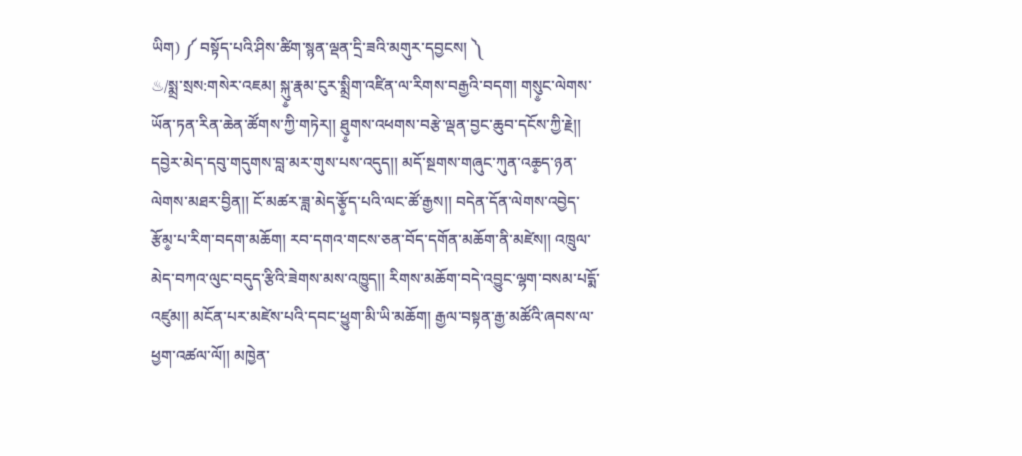ཡིག) ༼ བསྟོད་པའི་ཤིས་ཚིག་སྙན་ལྡན་དྲི་ཟའི་མགུར་དབྱངས། ༽                                        ♨/སྨྲ་སྲས:གསེར་འཇམ། སྐུ༵་རྣམ་ངུར་སྨྲིག་འཛིན་ལ་རིགས་བརྒྱའི་བདག། གསུ༵ང་ལེགས་ཡོན་ཏན་རིན་ཆེན་ཚོགས་ཀྱི་གཏེར།། ཐུ༵གས་འཕགས་བརྩེ་ལྡན་བྱང་ཆུབ་དངོས་ཀྱི་རྗེ།། དབྱེར་མེད་དབུ་གདུགས་བླ་མར་གུས་པས་འདུད།། མདོ་སྔགས་གཞུང་ཀུན་འཆ༵ད་ཉན་ལེགས་མཐར་བྱིན།། ངོ་མཚར་ཟླ་མེད་རྩོ༵ད་པའི་ལང་ཚོ་རྒྱས།། བདེན་དོན་ལེགས་འབྱེད་རྩོམ༵་པ་རིག་བདག་མཆོག། རབ་དགའ་གངས་ཅན་བོད་དགོན་མཆོག་ནི་མཛེས།། འཁྲུལ་མེད་བཀའ་ལུང་བདུད་རྩིའི་ཟེགས་མས་འཁྱུད།། རིགས་མཆོག་བདེ་འབྱུང་ལྷག་བསམ་པདྨོ་འཛུམ།། མངོན་པར་མཛེས་པའི་དབང་ཕྱུག་མི་ཡི་མཆོག། རྒྱལ་བསྟན་རྒྱ་མཚོའི་ཞབས་ལ་ཕྱག་འཚལ་ལོ།། མཁྱེན་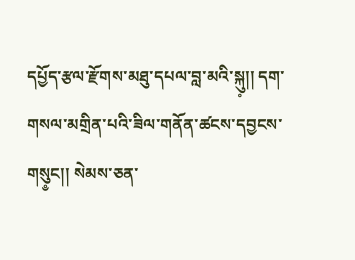དཔྱོད་རྩལ་རྫོགས་མཐུ་དཔལ་བླ་མའི་སྐུ༷།། དག་གསལ་མགྲིན་པའི་ཟིལ་གནོན་ཚངས་དབྱངས་གསུ༵ང།། སེམས་ཅན་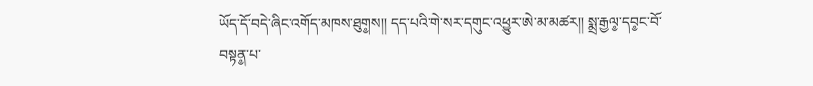ཡོད་དོ་བདེ་ཞིང་འགོད་མཁས་ཐུག༵ས།། དད་པའི་གེ་སར་དགུང་འཕྱུར་ཨེ་མ་མཚར།། སྨྲ་རྒྱལ༵་དབ༵ང་བོ་བསྟན༵་པ་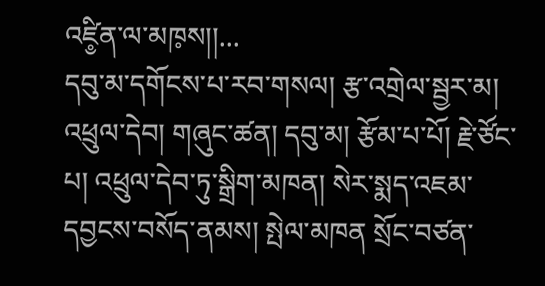འཛི༵ན་ལ་མཁ༷ས།།...
དབུ་མ་དགོངས་པ་རབ་གསལ། རྩ་འགྲེལ་སྦྱར་མ།
འཕྲུལ་དེབ། གཞུང་ཚན། དབུ་མ། རྩོམ་པ་པོ། རྗེ་ཙོང་པ། འཕྲུལ་དེབ་ཏུ་སྒྲིག་མཁན། སེར་སྨད་འཇམ་དབྱངས་བསོད་ནམས། སྤེལ་མཁན སྲོང་བཙན་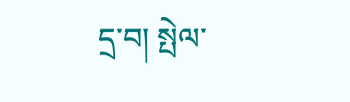དྲ་བ། སྤེལ་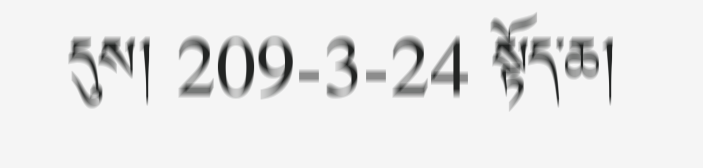དུས། 209-3-24 སྟོད་ཆ།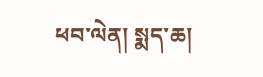ཕབ་ལེན། སྨད་ཆ།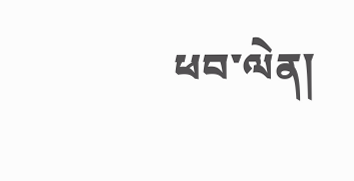ཕབ་ལེན།